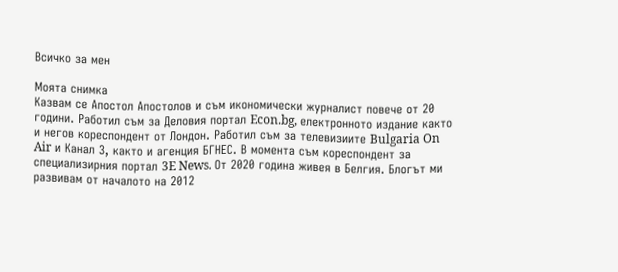Всичко за мен

Моята снимка
Казвам се Апостол Апостолов и съм икономически журналист повече от 20 години. Работил съм за Деловия портал Econ.bg, електронното издание както и негов кореспондент от Лондон. Работил съм за телевизиите Bulgaria On Air и Канал 3, както и агенция БГНЕС. В момента съм кореспондент за специализирния портал 3E News. От 2020 година живея в Белгия. Блогът ми развивам от началото на 2012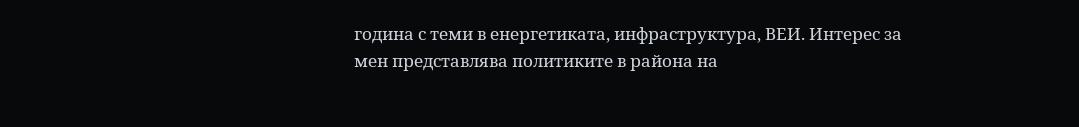година с теми в енергетиката, инфраструктура, ВЕИ. Интерес за мен представлява политиките в района на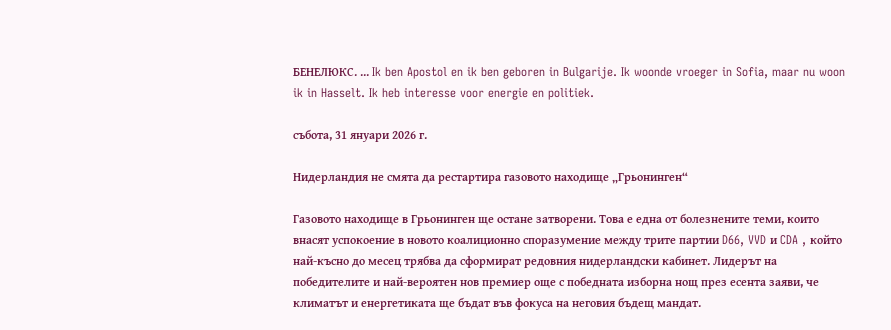БЕНЕЛЮКС. ... Ik ben Apostol en ik ben geboren in Bulgarije. Ik woonde vroeger in Sofia, maar nu woon ik in Hasselt. Ik heb interesse voor energie en politiek.

събота, 31 януари 2026 г.

Нидерландия не смята да рестартира газовото находище „Грьонинген“

Газовото находище в Грьонинген ще остане затворени. Това е една от болезнените теми, които внасят успокоение в новото коалиционно споразумение между трите партии D66, VVD и CDA , който най-късно до месец трябва да сформират редовния нидерландски кабинет. Лидерът на победителите и най-вероятен нов премиер още с победната изборна нощ през есента заяви, че климатът и енергетиката ще бъдат във фокуса на неговия бъдещ мандат.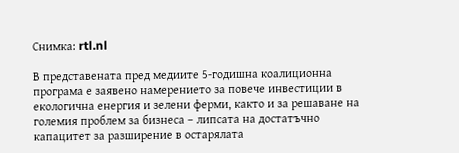Снимка: rtl.nl

В представената пред медиите 5-годишна коалиционна програма е заявено намерението за повече инвестиции в екологична енергия и зелени ферми, както и за решаване на големия проблем за бизнеса – липсата на достатъчно капацитет за разширение в остарялата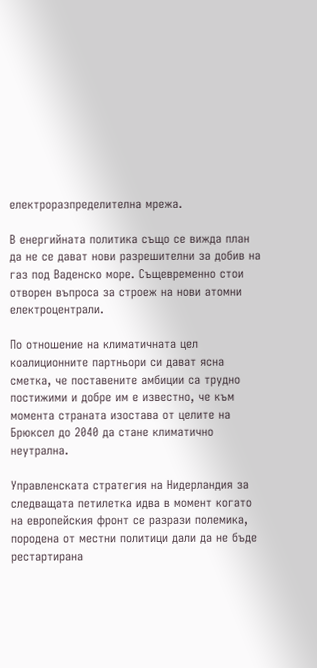електроразпределителна мрежа.

В енергийната политика също се вижда план да не се дават нови разрешителни за добив на газ под Ваденско море. Същевременно стои отворен въпроса за строеж на нови атомни електроцентрали.

По отношение на климатичната цел коалиционните партньори си дават ясна сметка, че поставените амбиции са трудно постижими и добре им е известно, че към момента страната изостава от целите на Брюксел до 2040 да стане климатично неутрална.

Управленската стратегия на Нидерландия за следващата петилетка идва в момент когато на европейския фронт се разрази полемика, породена от местни политици дали да не бъде рестартирана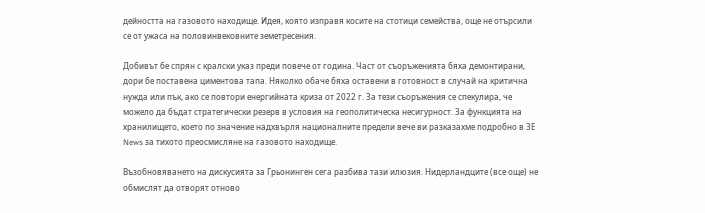дейността на газовото находище. Идея, която изправя косите на стотици семейства, още не отърсили се от ужаса на половинвековните земетресения.

Добивът бе спрян с кралски указ преди повече от година. Част от съоръженията бяха демонтирани, дори бе поставена циментова тапа. Няколко обаче бяха оставени в готовност в случай на критична нужда или пък, ако се повтори енергийната криза от 2022 г. За тези съоръжения се спекулира, че можело да бъдат стратегически резерв в условия на геополитическа несигурност. За функцията на хранилището, което по значение надхвърля националните предели вече ви разказахме подробно в 3Е News за тихото преосмисляне на газовото находище.

Възобновяването на дискусията за Грьонинген сега разбива тази илюзия. Нидерландците (все още) не обмислят да отворят отново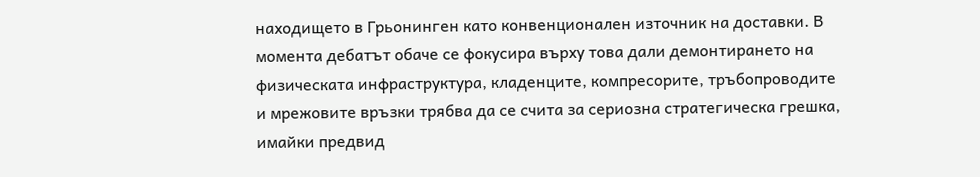находището в Грьонинген като конвенционален източник на доставки. В момента дебатът обаче се фокусира върху това дали демонтирането на физическата инфраструктура, кладенците, компресорите, тръбопроводите и мрежовите връзки трябва да се счита за сериозна стратегическа грешка, имайки предвид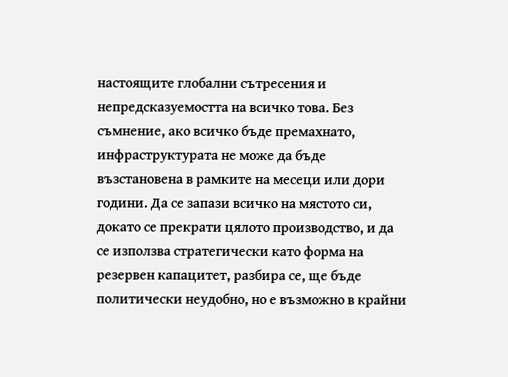настоящите глобални сътресения и непредсказуемостта на всичко това. Без съмнение, ако всичко бъде премахнато, инфраструктурата не може да бъде възстановена в рамките на месеци или дори години. Да се запази всичко на мястото си, докато се прекрати цялото производство, и да се използва стратегически като форма на резервен капацитет, разбира се, ще бъде политически неудобно, но е възможно в крайни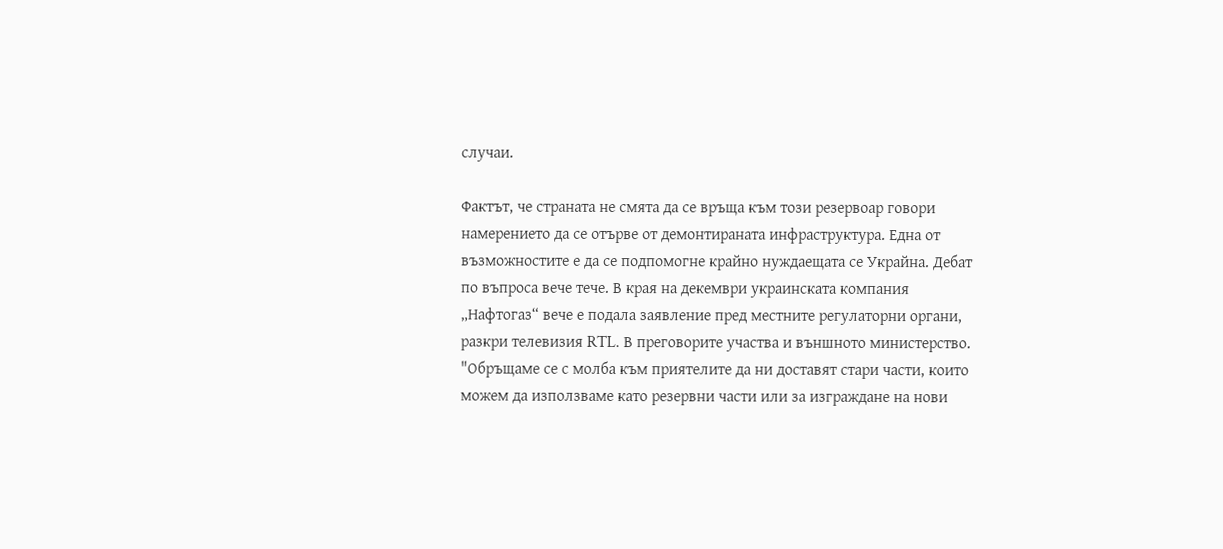случаи.

Фактът, че страната не смята да се връща към този резервоар говори намерението да се отърве от демонтираната инфраструктура. Една от възможностите е да се подпомогне крайно нуждаещата се Украйна. Дебат по въпроса вече тече. В края на декември украинската компания „Нафтогаз“ вече е подала заявление пред местните регулаторни органи, разкри телевизия RTL. В преговорите участва и външното министерство. "Обръщаме се с молба към приятелите да ни доставят стари части, които можем да използваме като резервни части или за изграждане на нови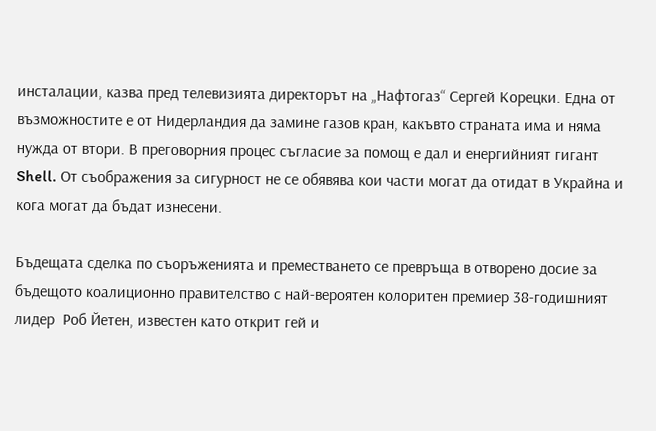инсталации, казва пред телевизията директорът на „Нафтогаз“ Сергей Корецки. Една от възможностите е от Нидерландия да замине газов кран, какъвто страната има и няма нужда от втори. В преговорния процес съгласие за помощ е дал и енергийният гигант  Shell. От съображения за сигурност не се обявява кои части могат да отидат в Украйна и кога могат да бъдат изнесени.

Бъдещата сделка по съоръженията и преместването се превръща в отворено досие за бъдещото коалиционно правителство с най-вероятен колоритен премиер 38-годишният лидер  Роб Йетен, известен като открит гей и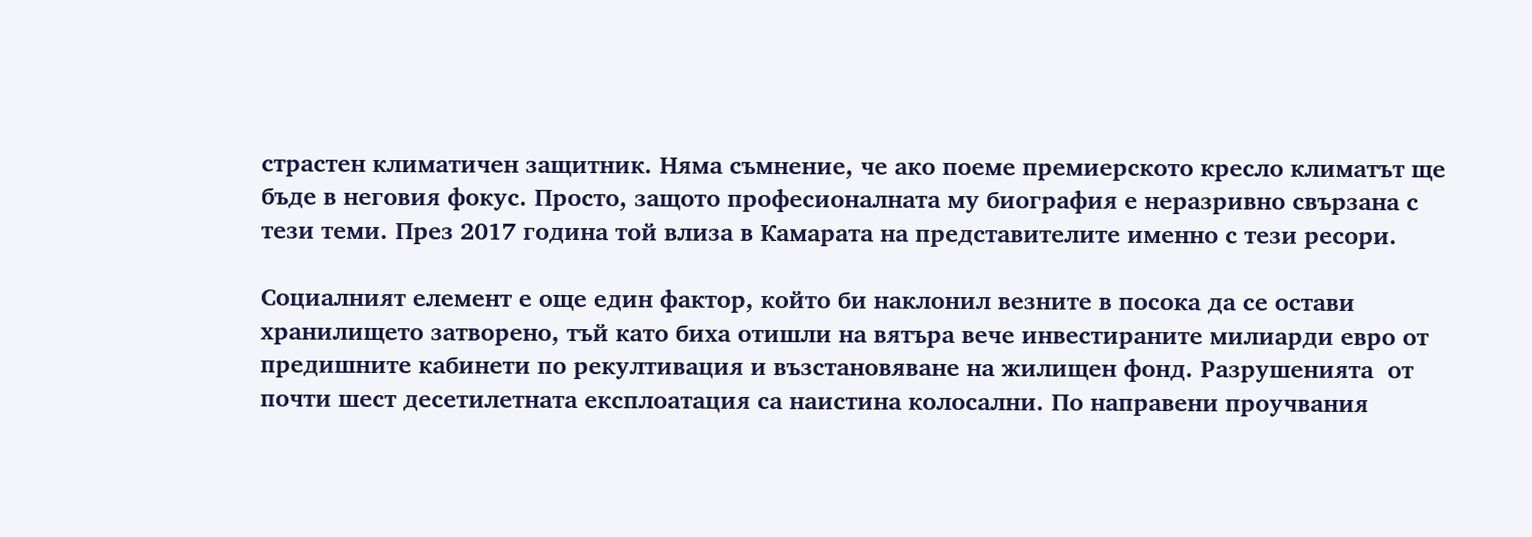страстен климатичен защитник. Няма съмнение, че ако поеме премиерското кресло климатът ще бъде в неговия фокус. Просто, защото професионалната му биография е неразривно свързана с тези теми. През 2017 година той влиза в Камарата на представителите именно с тези ресори.

Социалният елемент е още един фактор, който би наклонил везните в посока да се остави хранилището затворено, тъй като биха отишли на вятъра вече инвестираните милиарди евро от предишните кабинети по рекултивация и възстановяване на жилищен фонд. Разрушенията  от почти шест десетилетната експлоатация са наистина колосални. По направени проучвания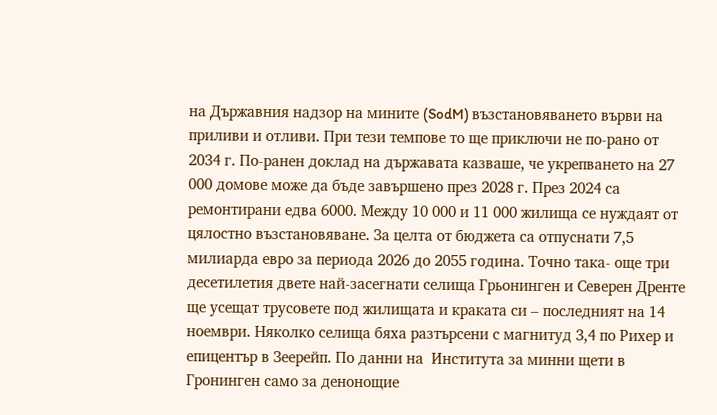на Държавния надзор на мините (SodM) възстановяването върви на приливи и отливи. При тези темпове то ще приключи не по-рано от 2034 г. По-ранен доклад на държавата казваше, че укрепването на 27 000 домове може да бъде завършено през 2028 г. През 2024 са ремонтирани едва 6000. Между 10 000 и 11 000 жилища се нуждаят от цялостно възстановяване. За целта от бюджета са отпуснати 7,5 милиарда евро за периода 2026 до 2055 година. Точно така- още три десетилетия двете най-засегнати селища Грьонинген и Северен Дренте ще усещат трусовете под жилищата и краката си – последният на 14 ноември. Няколко селища бяха разтърсени с магнитуд 3,4 по Рихер и епицентър в Зеерейп. По данни на  Института за минни щети в Гронинген само за денонощие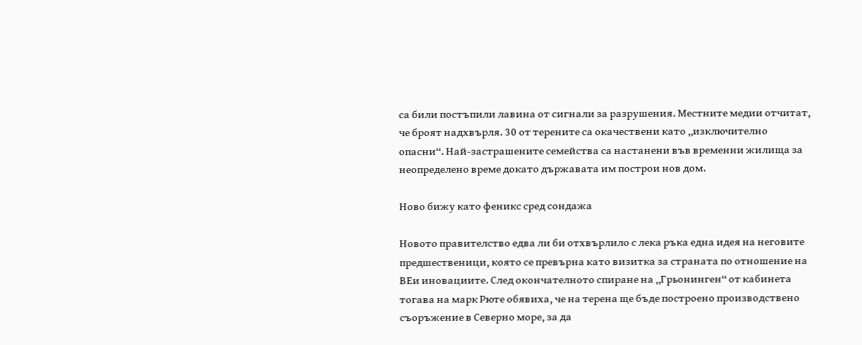са били постъпили лавина от сигнали за разрушения. Местните медии отчитат, че броят надхвърля. 30 от терените са окачествени като „изключително опасни“. Най-застрашените семейства са настанени във временни жилища за неопределено време докато държавата им построи нов дом.

Ново бижу като феникс сред сондажа

Новото правителство едва ли би отхвърлило с лека ръка една идея на неговите предшественици, която се превърна като визитка за страната по отношение на ВЕи иновациите. След окончателното спиране на „Грьонинген“ от кабинета тогава на марк Рюте обявиха, че на терена ще бъде построено производствено съоръжение в Северно море, за да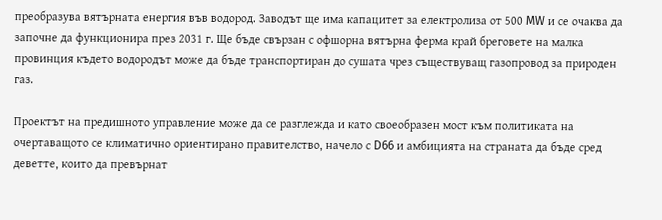преобразува вятърната енергия във водород. Заводът ще има капацитет за електролиза от 500 MW и се очаква да започне да функционира през 2031 г. Ще бъде свързан с офшорна вятърна ферма край бреговете на малка провинция където водородът може да бъде транспортиран до сушата чрез съществуващ газопровод за природен газ.

Проектът на предишното управление може да се разглежда и като своеобразен мост към политиката на очертаващото се климатично ориентирано правителство, начело с D66 и амбицията на страната да бъде сред деветте, които да превърнат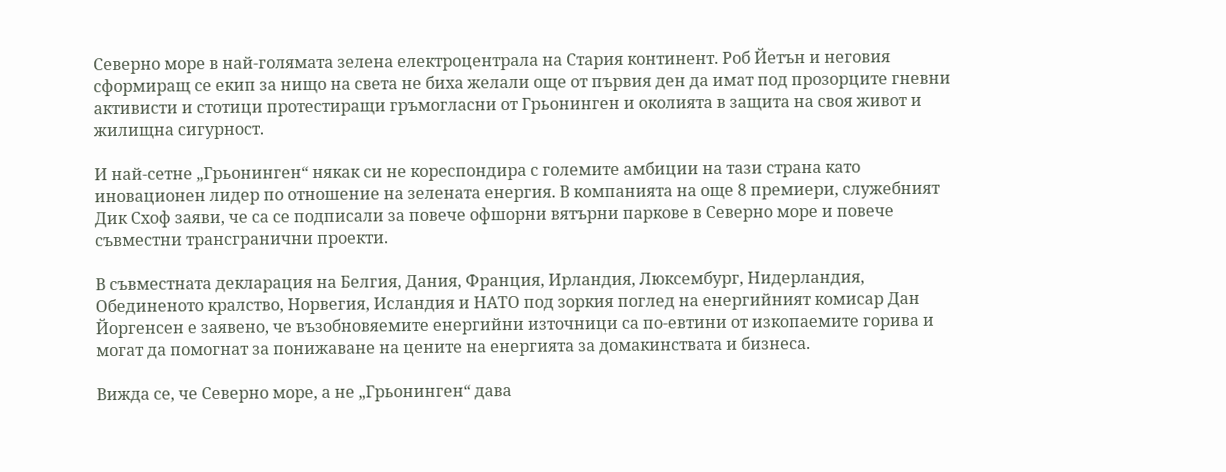Северно море в най-голямата зелена електроцентрала на Стария континент. Роб Йетън и неговия сформиращ се екип за нищо на света не биха желали още от първия ден да имат под прозорците гневни активисти и стотици протестиращи гръмогласни от Грьонинген и околията в защита на своя живот и жилищна сигурност.

И най-сетне „Грьонинген“ някак си не кореспондира с големите амбиции на тази страна като иновационен лидер по отношение на зелената енергия. В компанията на още 8 премиери, служебният Дик Схоф заяви, че са се подписали за повече офшорни вятърни паркове в Северно море и повече съвместни трансгранични проекти.

В съвместната декларация на Белгия, Дания, Франция, Ирландия, Люксембург, Нидерландия, Обединеното кралство, Норвегия, Исландия и НАТО под зоркия поглед на енергийният комисар Дан Йоргенсен е заявено, че възобновяемите енергийни източници са по-евтини от изкопаемите горива и могат да помогнат за понижаване на цените на енергията за домакинствата и бизнеса.

Вижда се, че Северно море, а не „Грьонинген“ дава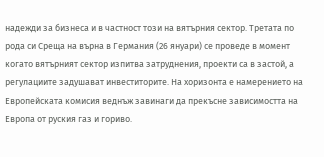надежди за бизнеса и в частност този на вятърния сектор. Третата по рода си Среща на върна в Германия (26 януари) се проведе в момент когато вятърният сектор изпитва затруднения, проекти са в застой, а регулациите задушават инвеститорите. На хоризонта е намерението на Европейската комисия веднъж завинаги да прекъсне зависимостта на Европа от руския газ и гориво.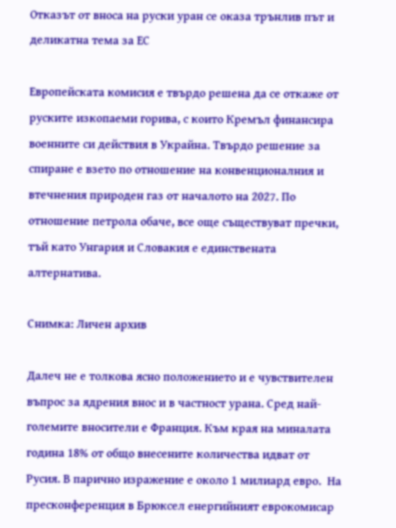Отказът от вноса на руски уран се оказа трънлив път и деликатна тема за ЕС

Европейската комисия е твърдо решена да се откаже от руските изкопаеми горива, с които Кремъл финансира военните си действия в Украйна. Твърдо решение за спиране е взето по отношение на конвенционалния и втечнения природен газ от началото на 2027. По отношение петрола обаче, все още съществуват пречки, тъй като Унгария и Словакия е единствената алтернатива.

Снимка: Личен архив

Далеч не е толкова ясно положението и е чувствителен въпрос за ядрения внос и в частност урана. Сред най-големите вносители е Франция. Към края на миналата година 18% от общо внесените количества идват от Русия. В парично изражение е около 1 милиард евро.  На пресконференция в Брюксел енергийният еврокомисар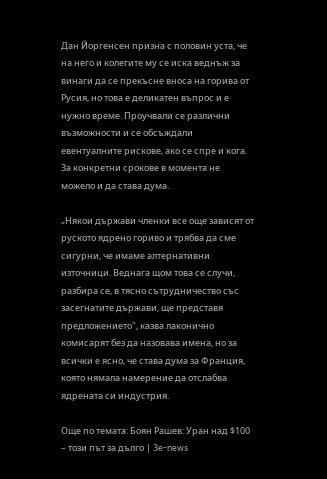Дан Йоргенсен призна с половин уста, че на него и колегите му се иска веднъж за винаги да се прекъсне вноса на горива от Русия, но това е деликатен въпрос и е нужно време. Проучвали се различни възможности и се обсъждали евентуалните рискове, ако се спре и кога. За конкретни срокове в момента не можело и да става дума.

„Някои държави членки все още зависят от руското ядрено гориво и трябва да сме сигурни, че имаме алтернативни източници. Веднага щом това се случи, разбира се, в тясно сътрудничество със засегнатите държави, ще представя предложението", казва лаконично комисарят без да назовава имена, но за всички е ясно, че става дума за Франция, която нямала намерение да отслабва ядрената си индустрия.

Още по темата: Боян Рашев: Уран над $100 – този път за дълго | 3e-news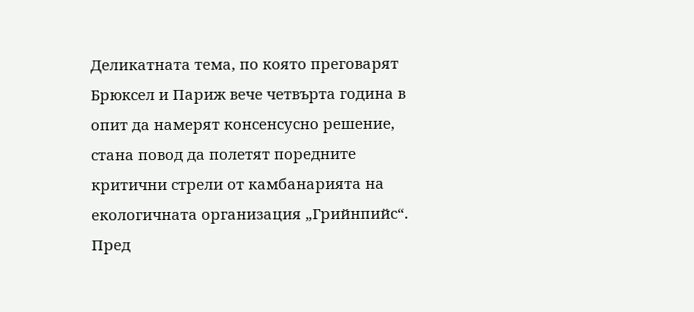Деликатната тема, по която преговарят Брюксел и Париж вече четвърта година в опит да намерят консенсусно решение, стана повод да полетят поредните критични стрели от камбанарията на  екологичната организация „Грийнпийс“. Пред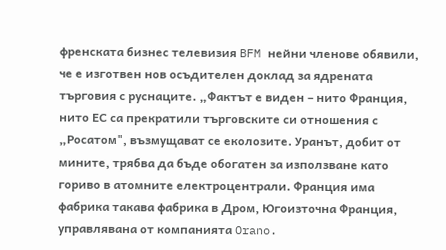френската бизнес телевизия BFM нейни членове обявили, че е изготвен нов осъдителен доклад за ядрената търговия с руснаците. „Фактът е виден – нито Франция, нито ЕС са прекратили търговските си отношения с „Росатом", възмущават се еколозите. Уранът, добит от мините, трябва да бъде обогатен за използване като гориво в атомните електроцентрали. Франция има фабрика такава фабрика в Дром, Югоизточна Франция, управлявана от компанията Orano.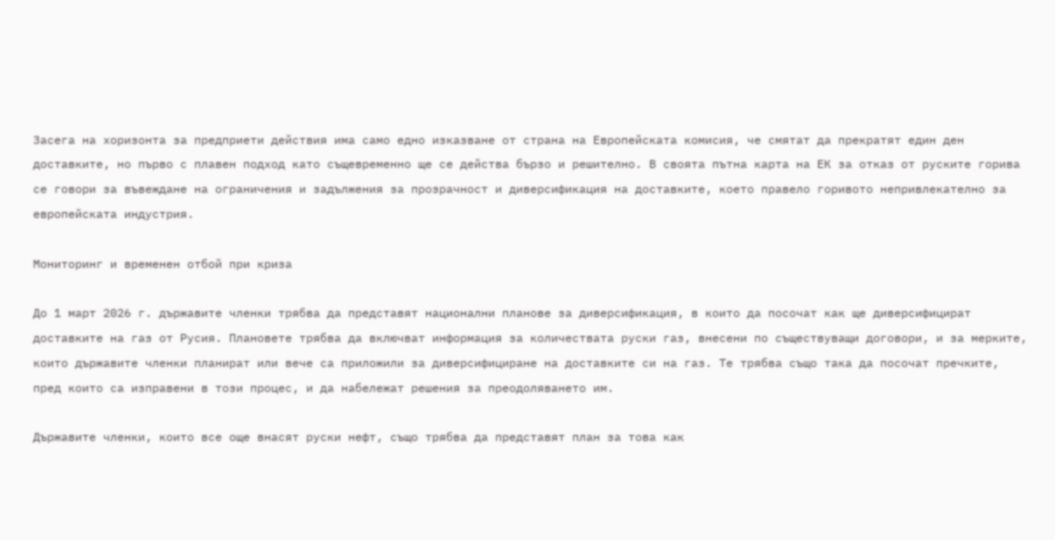Засега на хоризонта за предприети действия има само едно изказване от страна на Европейската комисия, че смятат да прекратят един ден доставките, но първо с плавен подход като същевременно ще се действа бързо и решително. В своята пътна карта на ЕК за отказ от руските горива се говори за въвеждане на ограничения и задължения за прозрачност и диверсификация на доставките, което правело горивото непривлекателно за европейската индустрия.

Мониторинг и временен отбой при криза

До 1 март 2026 г. държавите членки трябва да представят национални планове за диверсификация, в които да посочат как ще диверсифицират доставките на газ от Русия. Плановете трябва да включват информация за количествата руски газ, внесени по съществуващи договори, и за мерките, които държавите членки планират или вече са приложили за диверсифициране на доставките си на газ. Те трябва също така да посочат пречките, пред които са изправени в този процес, и да набележат решения за преодоляването им.

Държавите членки, които все още внасят руски нефт, също трябва да представят план за това как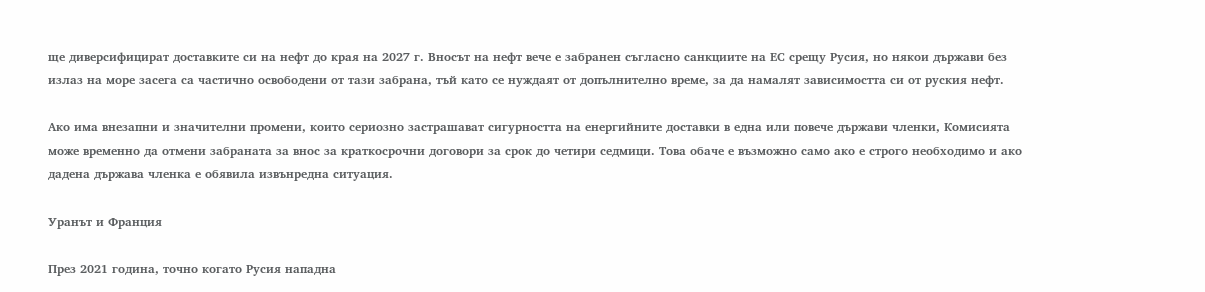ще диверсифицират доставките си на нефт до края на 2027 г. Вносът на нефт вече е забранен съгласно санкциите на ЕС срещу Русия, но някои държави без излаз на море засега са частично освободени от тази забрана, тъй като се нуждаят от допълнително време, за да намалят зависимостта си от руския нефт.

Ако има внезапни и значителни промени, които сериозно застрашават сигурността на енергийните доставки в една или повече държави членки, Комисията може временно да отмени забраната за внос за краткосрочни договори за срок до четири седмици. Това обаче е възможно само ако е строго необходимо и ако дадена държава членка е обявила извънредна ситуация.

Уранът и Франция

През 2021 година, точно когато Русия нападна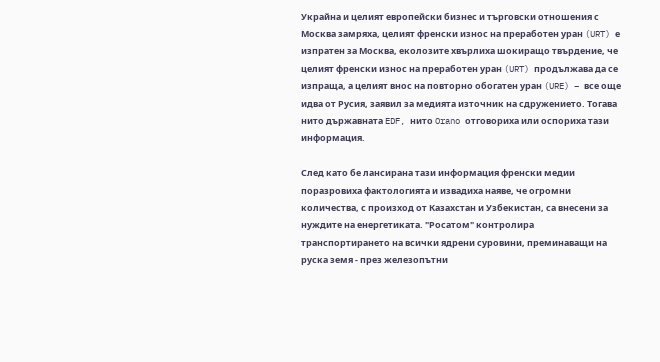Украйна и целият европейски бизнес и търговски отношения с Москва замряха, целият френски износ на преработен уран (URT) е изпратен за Москва, еколозите хвърлиха шокиращо твърдение, че целият френски износ на преработен уран (URT) продължава да се изпраща, а целият внос на повторно обогатен уран (URE) – все още идва от Русия, заявил за медията източник на сдружението. Тогава нито държавната EDF, нито Orano отговориха или оспориха тази информация.

След като бе лансирана тази информация френски медии поразровиха фактологията и извадиха наяве, че огромни количества, с произход от Казахстан и Узбекистан, са внесени за нуждите на енергетиката. "Росатом" контролира транспортирането на всички ядрени суровини, преминаващи на руска земя - през железопътни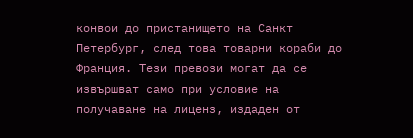конвои до пристанището на Санкт Петербург, след това товарни кораби до Франция. Тези превози могат да се извършват само при условие на получаване на лиценз, издаден от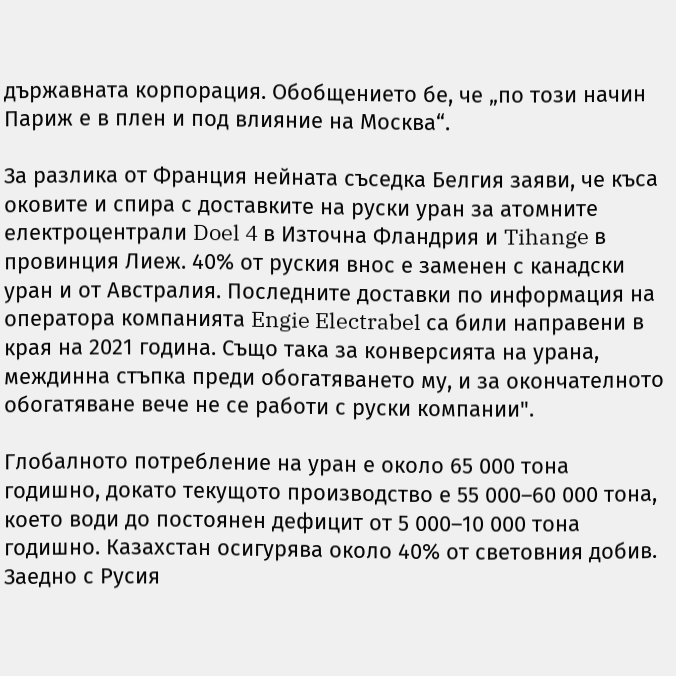държавната корпорация. Обобщението бе, че „по този начин Париж е в плен и под влияние на Москва“.

За разлика от Франция нейната съседка Белгия заяви, че къса оковите и спира с доставките на руски уран за атомните електроцентрали Doel 4 в Източна Фландрия и Tihange в провинция Лиеж. 40% от руския внос е заменен с канадски уран и от Австралия. Последните доставки по информация на оператора компанията Engie Electrabel са били направени в края на 2021 година. Също така за конверсията на урана, междинна стъпка преди обогатяването му, и за окончателното обогатяване вече не се работи с руски компании".

Глобалното потребление на уран е около 65 000 тона годишно, докато текущото производство е 55 000–60 000 тона, което води до постоянен дефицит от 5 000–10 000 тона годишно. Казахстан осигурява около 40% от световния добив.  Заедно с Русия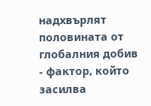надхвърлят половината от глобалния добив - фактор, който засилва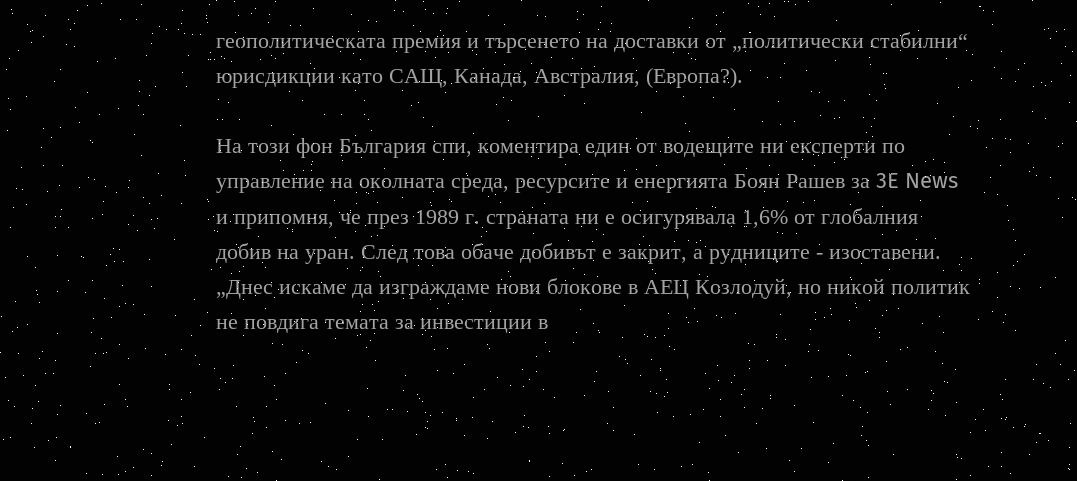геополитическата премия и търсенето на доставки от „политически стабилни“ юрисдикции като САЩ, Канада, Австралия, (Европа?).

На този фон България спи, коментира един от водещите ни експерти по управление на околната среда, ресурсите и енергията Боян Рашев за 3E News и припомня, че през 1989 г. страната ни е осигурявала 1,6% от глобалния добив на уран. След това обаче добивът е закрит, а рудниците - изоставени. „Днес искаме да изграждаме нови блокове в АЕЦ Козлодуй, но никой политик не повдига темата за инвестиции в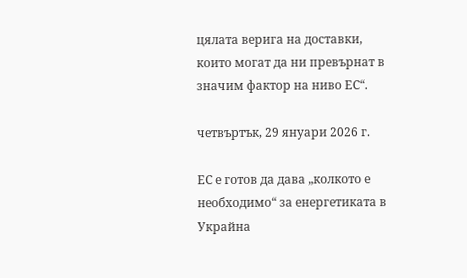цялата верига на доставки, които могат да ни превърнат в значим фактор на ниво ЕС“.

четвъртък, 29 януари 2026 г.

ЕС е готов да дава „колкото е необходимо“ за енергетиката в Украйна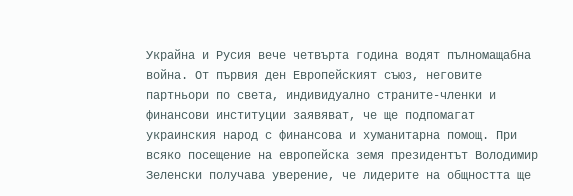Украйна и Русия вече четвърта година водят пълномащабна война. От първия ден Европейският съюз, неговите партньори по света, индивидуално страните-членки и финансови институции заявяват, че ще подпомагат украинския народ с финансова и хуманитарна помощ. При всяко посещение на европейска земя президентът Володимир Зеленски получава уверение, че лидерите на общността ще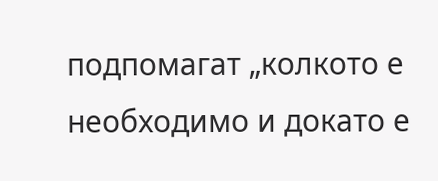подпомагат „колкото е необходимо и докато е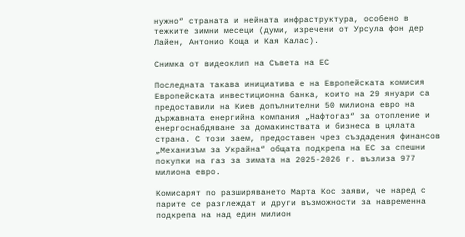нужно“ страната и нейната инфраструктура, особено в тежките зимни месеци (думи, изречени от Урсула фон дер Лайен, Антонио Коща и Кая Калас).

Снимка от видеоклип на Съвета на ЕС

Последната такава инициатива е на Европейската комисия Европейската инвестиционна банка, които на 29 януари са предоставили на Киев допълнителни 50 милиона евро на държавната енергийна компания „Нафтогаз“ за отопление и енергоснабдяване за домакинствата и бизнеса в цялата страна. С този заем, предоставен чрез създадения финансов „Механизъм за Украйна“ общата подкрепа на ЕС за спешни покупки на газ за зимата на 2025-2026 г. възлиза 977 милиона евро.

Комисарят по разширяването Марта Кос заяви, че наред с парите се разглеждат и други възможности за навременна подкрепа на над един милион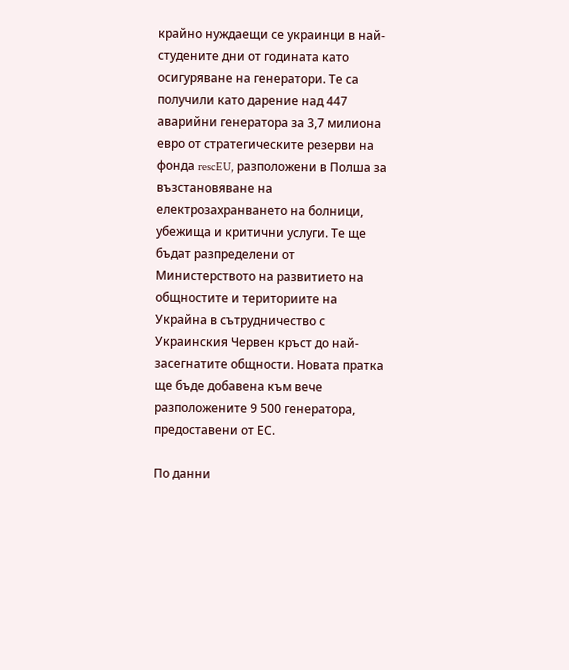крайно нуждаещи се украинци в най-студените дни от годината като осигуряване на генератори. Те са получили като дарение над 447 аварийни генератора за 3,7 милиона евро от стратегическите резерви на фонда rescEU, разположени в Полша за възстановяване на електрозахранването на болници, убежища и критични услуги. Те ще бъдат разпределени от Министерството на развитието на общностите и териториите на Украйна в сътрудничество с Украинския Червен кръст до най-засегнатите общности. Новата пратка ще бъде добавена към вече разположените 9 500 генератора, предоставени от ЕС.

По данни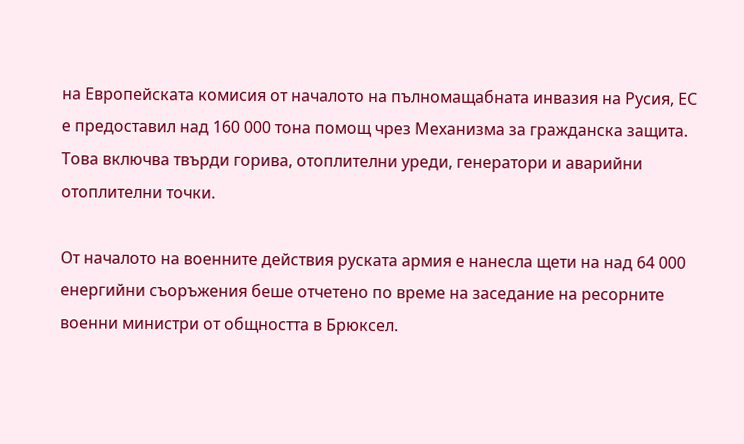на Европейската комисия от началото на пълномащабната инвазия на Русия, ЕС е предоставил над 160 000 тона помощ чрез Механизма за гражданска защита. Това включва твърди горива, отоплителни уреди, генератори и аварийни отоплителни точки.

От началото на военните действия руската армия е нанесла щети на над 64 000 енергийни съоръжения беше отчетено по време на заседание на ресорните военни министри от общността в Брюксел.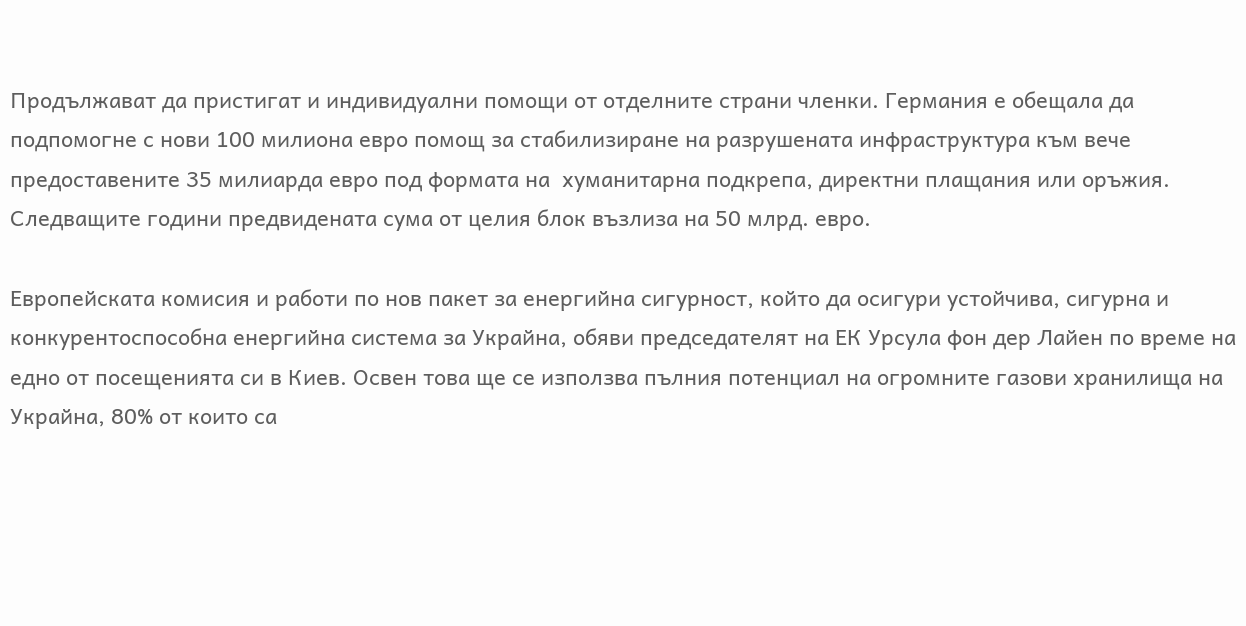Продължават да пристигат и индивидуални помощи от отделните страни членки. Германия е обещала да подпомогне с нови 100 милиона евро помощ за стабилизиране на разрушената инфраструктура към вече предоставените 35 милиарда евро под формата на  хуманитарна подкрепа, директни плащания или оръжия. Следващите години предвидената сума от целия блок възлиза на 50 млрд. евро.

Европейската комисия и работи по нов пакет за енергийна сигурност, който да осигури устойчивa, сигурнa и конкурентоспособнa енергийна система за Украйна, обяви председателят на ЕК Урсула фон дер Лайен по време на едно от посещенията си в Киев. Освен това ще се използва пълния потенциал на огромните газови хранилища на Украйна, 80% от които са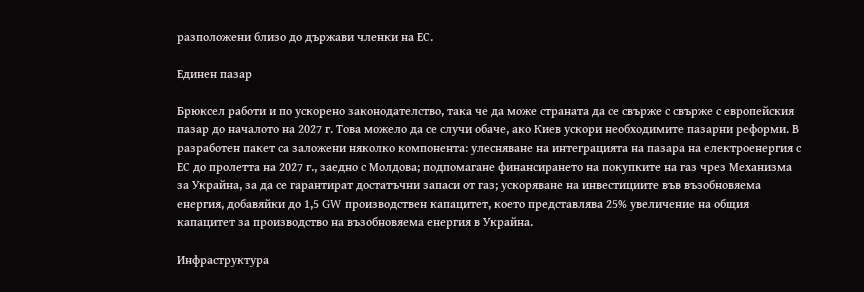разположени близо до държави членки на ЕС.

Единен пазар

Брюксел работи и по ускорено законодателство, така че да може страната да се свърже с свърже с европейския пазар до началото на 2027 г. Това можело да се случи обаче, ако Киев ускори необходимите пазарни реформи. В разработен пакет са заложени няколко компонента: улесняване на интеграцията на пазара на електроенергия с ЕС до пролетта на 2027 г., заедно с Молдова; подпомагане финансирането на покупките на газ чрез Механизма за Украйна, за да се гарантират достатъчни запаси от газ; ускоряване на инвестициите във възобновяема енергия, добавяйки до 1,5 GW производствен капацитет, което представлява 25% увеличение на общия капацитет за производство на възобновяема енергия в Украйна.

Инфраструктура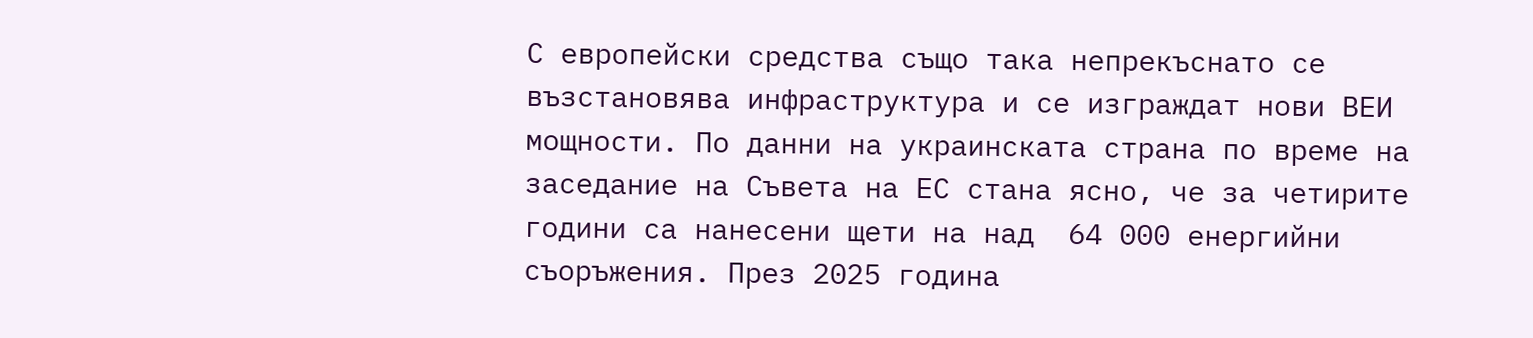С европейски средства също така непрекъснато се възстановява инфраструктура и се изграждат нови ВЕИ мощности. По данни на украинската страна по време на заседание на Съвета на ЕС стана ясно, че за четирите години са нанесени щети на над  64 000 енергийни съоръжения. През 2025 година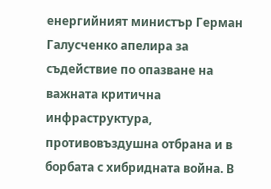енергийният министър Герман Галусченко апелира за съдействие по опазване на важната критична инфраструктура, противовъздушна отбрана и в борбата с хибридната война. В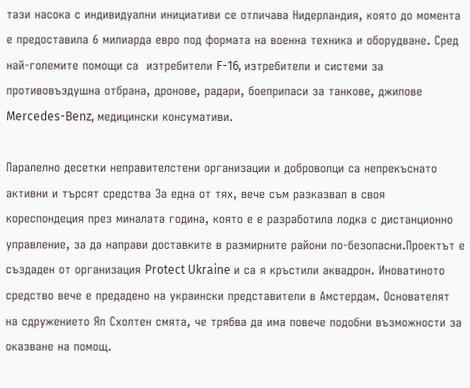тази насока с индивидуални инициативи се отличава Нидерландия, която до момента е предоставила 6 милиарда евро под формата на военна техника и оборудване. Сред най-големите помощи са  изтребители F-16, изтребители и системи за противовъздушна отбрана, дронове, радари, боеприпаси за танкове, джипове Mercedes-Benz, медицински консумативи.

Паралелно десетки неправителстени организации и доброволци са непрекъснато активни и търсят средства За една от тях, вече съм разказвал в своя кореспондеция през миналата година, която е е разработила лодка с дистанционно управление, за да направи доставките в размирните райони по-безопасни.Проектът е създаден от организация Protect Ukraine и са я кръстили аквадрон. Иноватиното средство вече е предадено на украински представители в Амстердам. Основателят на сдружението Яп Схолтен смята, че трябва да има повече подобни възможности за оказване на помощ.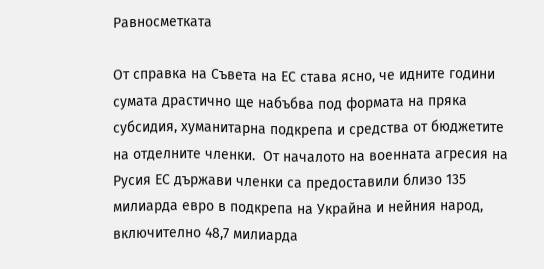Равносметката

От справка на Съвета на ЕС става ясно, че идните години сумата драстично ще набъбва под формата на пряка субсидия, хуманитарна подкрепа и средства от бюджетите на отделните членки.  От началото на военната агресия на Русия ЕС държави членки са предоставили близо 135 милиарда евро в подкрепа на Украйна и нейния народ, включително 48,7 милиарда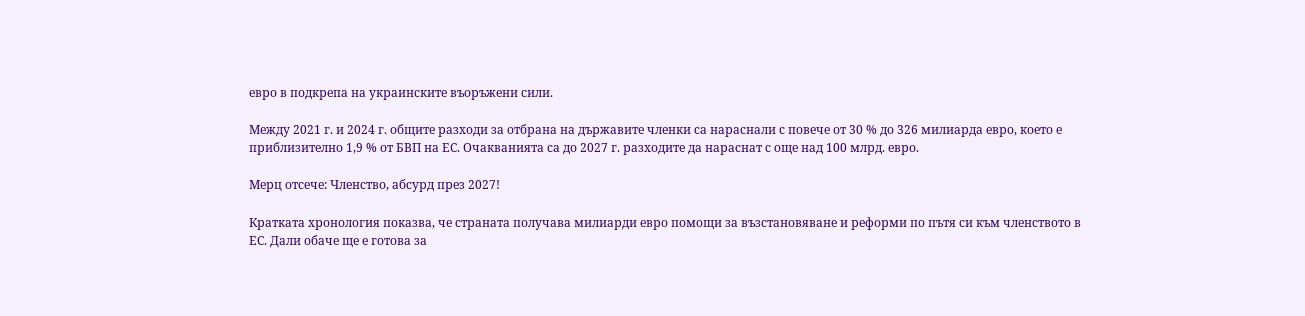евро в подкрепа на украинските въоръжени сили.

Между 2021 г. и 2024 г. общите разходи за отбрана на държавите членки са нараснали с повече от 30 % до 326 милиарда евро, което е приблизително 1,9 % от БВП на ЕС. Очакванията са до 2027 г. разходите да нараснат с още над 100 млрд. евро.

Мерц отсече: Членство, абсурд през 2027!

Кратката хронология показва, че страната получава милиарди евро помощи за възстановяване и реформи по пътя си към членството в ЕС. Дали обаче ще е готова за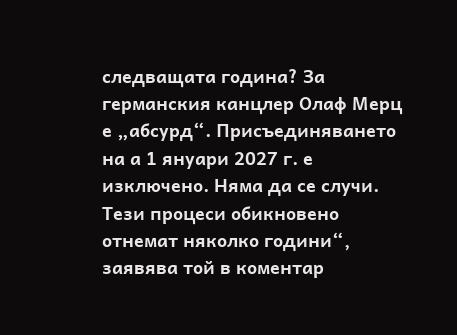следващата година? За германския канцлер Олаф Мерц е „абсурд“. Присъединяването на а 1 януари 2027 г. е изключено. Няма да се случи. Тези процеси обикновено отнемат няколко години“, заявява той в коментар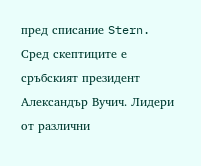пред списание Stern. Сред скептиците е сръбският президент Александър Вучич. Лидери от различни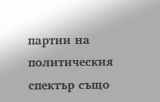партии на политическия спектър също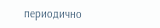периодично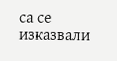са се изказвали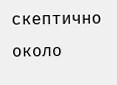скептично около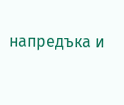напредъка и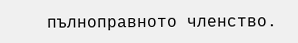пълноправното членство.